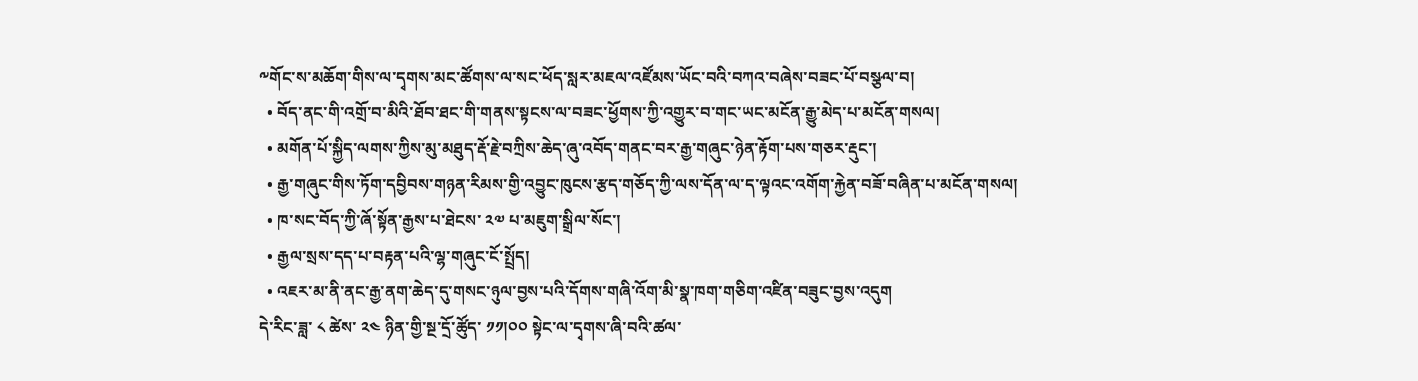༸གོང་ས་མཆོག་གིས་ལ་དྭགས་མང་ཚོགས་ལ་སང་ཕོད་སླར་མཇལ་འཛོམས་ཡོང་བའི་བཀའ་བཞེས་བཟང་པོ་བསྩལ་བ།
  • བོད་ནང་གི་འགྲོ་བ་མིའི་ཐོབ་ཐང་གི་གནས་སྟངས་ལ་བཟང་ཕྱོགས་ཀྱི་འགྱུར་བ་གང་ཡང་མངོན་རྒྱུ་མེད་པ་མངོན་གསལ།
  • མགོན་པོ་སྐྱིད་ལགས་ཀྱིས་མུ་མཐུད་རྡོ་རྗེ་བཀྲིས་ཆེད་ཞུ་འབོད་གནང་བར་རྒྱ་གཞུང་ཉེན་རྟོག་པས་གཅར་རྡུང་།
  • རྒྱ་གཞུང་གིས་ཏོག་དབྱིབས་གཉན་རིམས་གྱི་འབྱུང་ཁུངས་རྩད་གཅོད་ཀྱི་ལས་དོན་ལ་ད་ལྟའང་འགོག་རྐྱེན་བཟོ་བཞིན་པ་མངོན་གསལ།
  • ཁ་སང་བོད་ཀྱི་ཞོ་སྟོན་རྒྱས་པ་ཐེངས་ ༢༧ པ་མཇུག་སྒྲིལ་སོང་།
  • རྒྱལ་སྲས་དད་པ་བརྟན་པའི་ལྷ་གཞུང་ངོ་སྤྲོད།
  • འཇར་མ་ནི་ནང་རྒྱ་ནག་ཆེད་དུ་གསང་ཉུལ་བྱས་པའི་དོགས་གཞི་འོག་མི་སྣ་ཁག་གཅིག་འཛིན་བཟུང་བྱས་འདུག
དེ་རིང་ཟླ་ ༨ ཚེས་ ༢༤ ཉིན་གྱི་སྔ་དྲོ་ཚོུད་ ༡༡།༠༠ སྟེང་ལ་དྭགས་ཞི་བའི་ཚལ་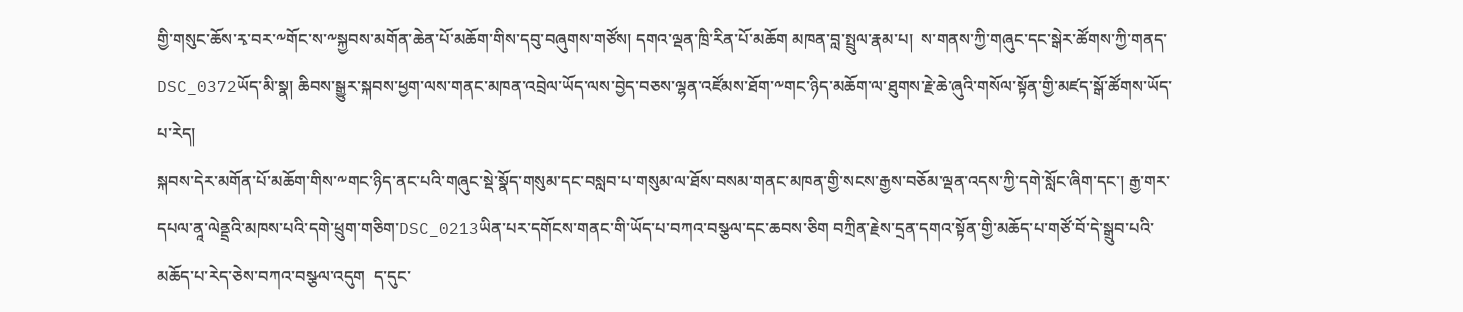གྱི་གསུང་ཆོས་རྭ་བར་༸གོང་ས་༸སྐྱབས་མགོན་ཆེན་པོ་མཆོག་གིས་དབུ་བཞུགས་གཙོས། དགའ་ལྡན་ཁྲི་རིན་པོ་མཆོག མཁན་བླ་སྤྲུལ་རྣམ་པ།  ས་གནས་ཀྱི་གཞུང་དང་སྒེར་ཚོགས་ཀྱི་གནད་DSC_0372ཡོད་མི་སྣ། ཆིབས་སྒྱུར་སྐབས་ཕྱག་ལས་གནང་མཁན་འབྲེལ་ཡོད་ལས་བྱེད་བཅས་ལྷན་འཛོམས་ཐོག་༸གང་ཉིད་མཆོག་ལ་ཐུགས་རྗེ་ཆེ་ཞུའི་གསོལ་སྟོན་གྱི་མཛད་སྒོ་ཚོགས་ཡོད་པ་རེད།
སྐབས་དེར་མགོན་པོ་མཆོག་གིས་༸གང་ཉིད་ནང་པའི་གཞུང་སྡེ་སྣོད་གསུམ་དང་བསླབ་པ་གསུམ་ལ་ཐོས་བསམ་གནང་མཁན་གྱི་སངས་རྒྱས་བཅོམ་ལྡན་འདས་ཀྱི་དགེ་སློང་ཞིག་དང་། རྒྱ་གར་དཔལ་ནཱ་ལེནྡྲའི་མཁས་པའི་དགེ་ཕྲུག་གཅིག་DSC_0213ཡིན་པར་དགོངས་གནང་གི་ཡོད་པ་བཀའ་བསྩལ་དང་ཆབས་ཅིག བཀྲིན་རྗེས་དྲན་དགའ་སྟོན་གྱི་མཆོད་པ་གཙོ་བོ་དེ་སྒྲུབ་པའི་མཆོད་པ་རེད་ཅེས་བཀའ་བསྩལ་འདུག  ད་དུང་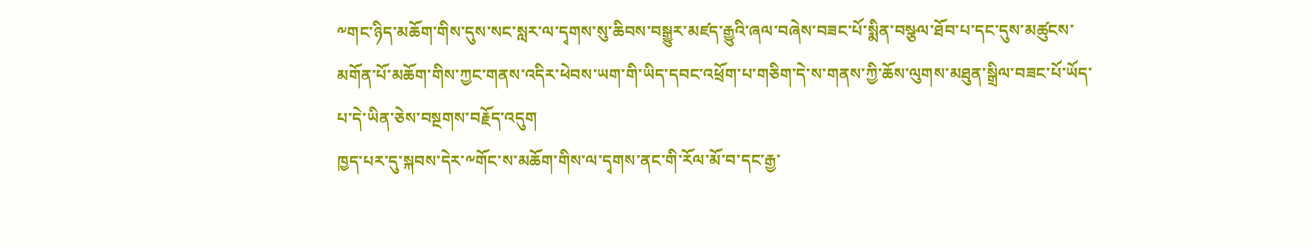༸གང་ཉིད་མཆོག་གིས་དུས་སང་སླར་ལ་དྭགས་སུ་ཆིབས་བསྒྱུར་མཛད་རྒྱུའི་ཞལ་བཞེས་བཟང་པོ་སྨིན་བསྩལ་ཐོབ་པ་དང་དུས་མཚུངས་མགོན་པོ་མཆོག་གིས་ཀྱང་གནས་འདིར་ཕེབས་ཡག་གི་ཡིད་དབང་འཕྲོག་པ་གཅིག་དེ་ས་གནས་ཀྱི་ཆོས་ལུགས་མཐུན་སྒྲིལ་བཟང་པོ་ཡོད་པ་དེ་ཡིན་ཅེས་བསྔགས་བརྗོད་འདུག
ཁྱད་པར་དུ་སྐབས་དེར་༸གོང་ས་མཆོག་གིས་ལ་དྭགས་ནང་གི་རོལ་མོ་བ་དང་རྒྱ་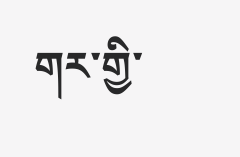གར་གྱི་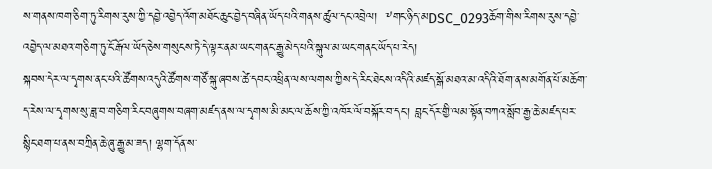ས་གནས་ཁག་ཅིག་ཏུ་རིགས་རུས་ཀྱི་དབྱེ་འབྱེད་འོག་མཐོང་ཆུང་བྱེད་བཞིན་ཡོད་པའི་གནས་ཚུལ་དང་འབྲེལ།  ༸གང་ཉིད་མDSC_0293ཆོག་གིས་རིགས་རུས་དབྱེ་འབྱེད་ལ་མཐའ་གཅིག་ཏུ་ངོ་རྒོལ་ཡོད་ཅེས་གསུངས་ཏེ་དེ་ལྟར་ནམ་ཡང་གནང་རྒྱུ་མེད་པའི་སྐུལ་མ་ཡང་གནང་ཡོད་པ་རེད།
སྐབས་དེར་ལ་དྭགས་ནང་པའི་ཚོགས་འདུའི་ཚོགས་གཙོ་སྐུ་ཞབས་ཚེ་དབང་འཕྲིན་ལས་ལགས་ཀྱིས་དེ་རིང་ཐེངས་འདིའི་མཛད་སྒོ་མཐའ་མ་འདིའི་ཐོག་ནས་མགོན་པོ་མཆོག་ད་རེས་ལ་དྭགས་སུ་ཟླ་བ་གཅིག་རིང་བཞུགས་བཞག་མཛད་ནས་ལ་དྭགས་མི་མང་ལ་ཆོས་ཀྱི་འཁོར་ལོ་བསྐོར་བ་དང་། བླང་དོར་གྱི་ལམ་སྟོན་བཀའ་སློབ་རྒྱ་ཆེ་མཛད་པར་སྙིང་ཐག་པ་ནས་བཀྲིན་ཆེ་ཞུ་རྒྱུ་མ་ཟད། ལྷག་དོན་ས་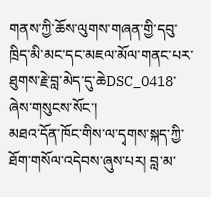གནས་ཀྱི་ཆོས་ལུགས་གཞན་གྱི་དབུ་ཁྲིད་མི་མང་དང་མཇལ་མོལ་གནང་པར་ཐུགས་རྗེ་བླ་མེད་དུ་ཆེDSC_0418་ཞེས་གསུངས་སོང་།
མཐའ་དོན་ཁོང་གིས་ལ་དྭགས་སྐད་ཀྱི་ཐོག་གསོལ་འདེབས་ཞུས་པར། བླ་མ་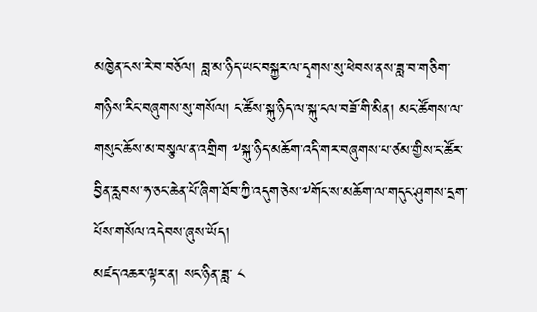མཁྱེན་ངས་རེ་བ་བཅོལ། བླ་མ་ཉིད་ཡང་བསྐྱར་ལ་དྭགས་སུ་ཕེབས་ནས་ཟླ་བ་གཅིག་གཉིས་རིང་བཞུགས་སུ་གསོལ། ང་ཚོས་སྐུ་ཉིད་ལ་སྐུ་ངལ་བཟོ་གི་མིན། མང་ཚོགས་ལ་གསུང་ཆོས་མ་བསྩལ་ན་འགྲིག ༸སྐུ་ཉིད་མཆོག་འདི་གར་བཞུགས་པ་ཙམ་གྱིས་ང་ཚོར་བྱིན་རླབས་ཧ་ཅང་ཆེན་པོ་ཞིག་ཐོབ་ཀྱི་འདུག་ཅེས་༸གོང་ས་མཆོག་ལ་གདུང་ཤུགས་དྲག་པོས་གསོལ་འདེབས་ཞུས་ཡོད།
མཛད་འཆར་ལྟར་ན། སང་ཉིན་ཟླ་ ༨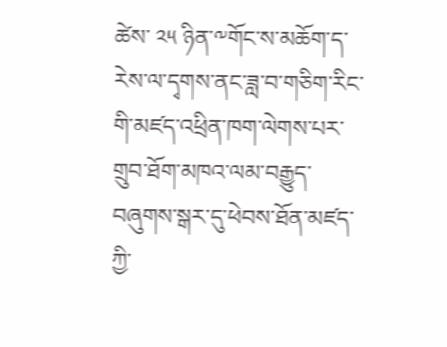ཚེས་ ༢༥ ཉིན་༸གོང་ས་མཆོག་ད་རེས་ལ་དྭགས་ནང་ཟླ་བ་གཅིག་རིང་གི་མཛད་འཕྲིན་ཁག་ལེགས་པར་གྲུབ་ཐོག་མཁའ་ལམ་བརྒྱུད་བཞུགས་སྒར་དུ་ཕེབས་ཐོན་མཛད་ཀྱི་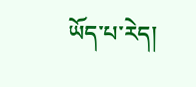ཡོད་པ་རེད།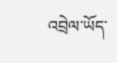འབྲེལ་ཡོད་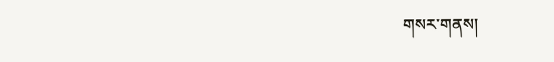གསར་གནས།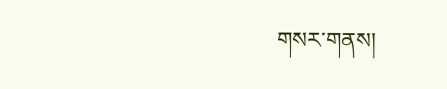གསར་གནས།